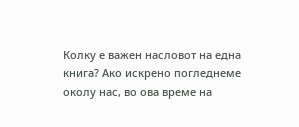Колку е важен насловот на една книга? Ако искрено погледнеме околу нас, во ова време на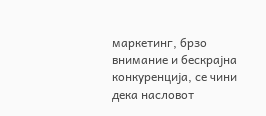маркетинг, брзо внимание и бескрајна конкуренција, се чини дека насловот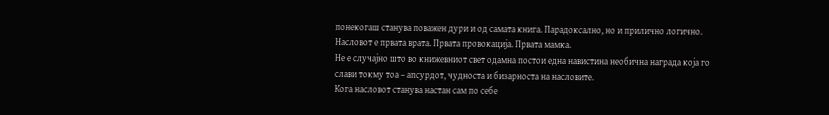понекогаш станува поважен дури и од самата книга. Парадоксално, но и прилично логично. Насловот е првата врата. Првата провокација. Првата мамка.
Не е случајно што во книжевниот свет одамна постои една навистина необична награда која го слави токму тоа – апсурдот, чудноста и бизарноста на насловите.
Кога насловот станува настан сам по себе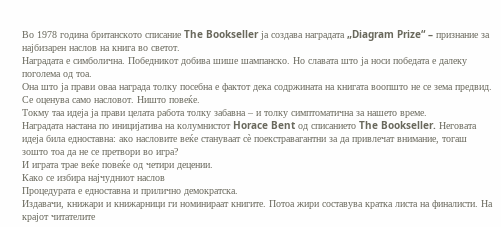Во 1978 година британското списание The Bookseller ја создава наградата „Diagram Prize“ – признание за најбизарен наслов на книга во светот.
Наградата е симболична. Победникот добива шише шампанско. Но славата што ја носи победата е далеку поголема од тоа.
Она што ја прави оваа награда толку посебна е фактот дека содржината на книгата воопшто не се зема предвид. Се оценува само насловот. Ништо повеќе.
Токму таа идеја ја прави целата работа толку забавна – и толку симптоматична за нашето време.
Наградата настана по иницијатива на колумнистот Horace Bent од списанието The Bookseller. Неговата идеја била едноставна: ако насловите веќе стануваат сѐ поекстравагантни за да привлечат внимание, тогаш зошто тоа да не се претвори во игра?
И играта трае веќе повеќе од четири децении.
Како се избира најчудниот наслов
Процедурата е едноставна и прилично демократска.
Издавачи, книжари и книжарници ги номинираат книгите. Потоа жири составува кратка листа на финалисти. На крајот читателите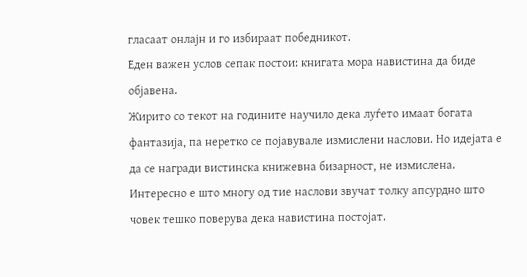гласаат онлајн и го избираат победникот.
Еден важен услов сепак постои: книгата мора навистина да биде објавена.
Жирито со текот на годините научило дека луѓето имаат богата фантазија, па неретко се појавувале измислени наслови. Но идејата е да се награди вистинска книжевна бизарност, не измислена.
Интересно е што многу од тие наслови звучат толку апсурдно што човек тешко поверува дека навистина постојат.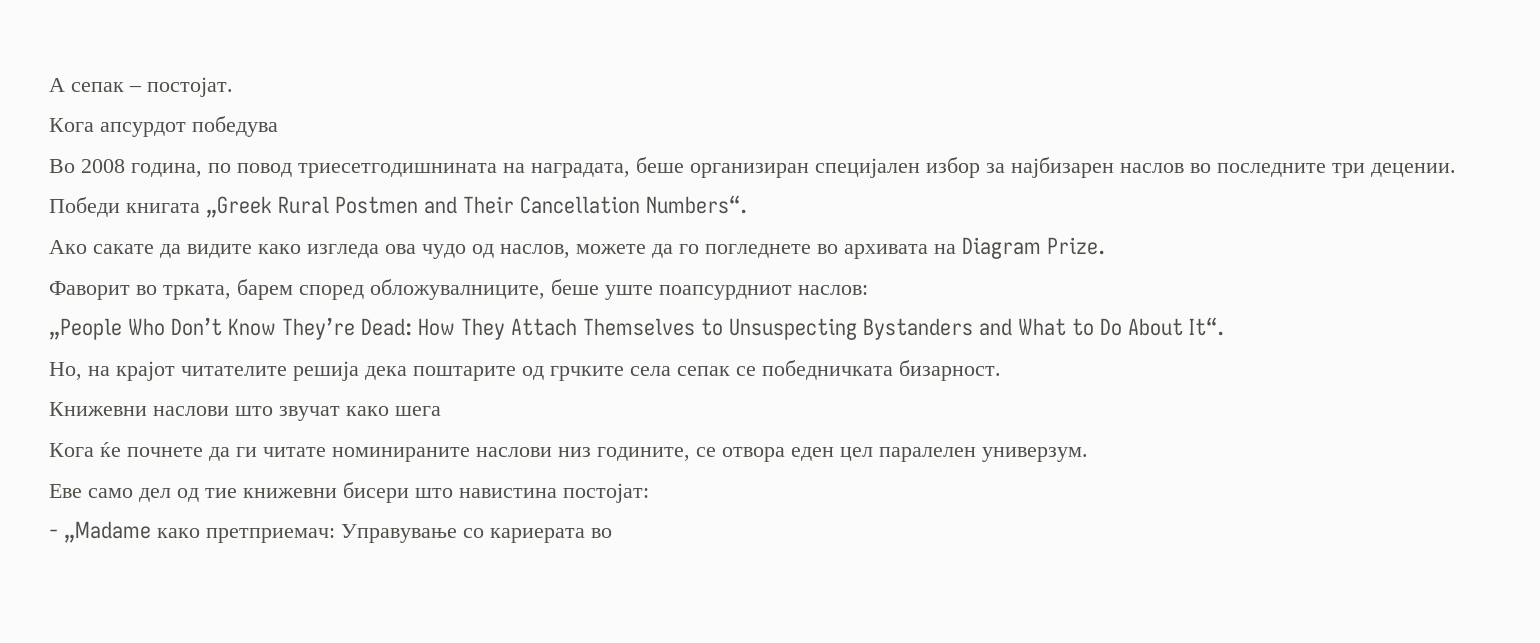А сепак – постојат.
Кога апсурдот победува
Во 2008 година, по повод триесетгодишнината на наградата, беше организиран специјален избор за најбизарен наслов во последните три децении.
Победи книгата „Greek Rural Postmen and Their Cancellation Numbers“.
Ако сакате да видите како изгледа ова чудо од наслов, можете да го погледнете во архивата на Diagram Prize.
Фаворит во трката, барем според обложувалниците, беше уште поапсурдниот наслов:
„People Who Don’t Know They’re Dead: How They Attach Themselves to Unsuspecting Bystanders and What to Do About It“.
Но, на крајот читателите решија дека поштарите од грчките села сепак се победничката бизарност.
Книжевни наслови што звучат како шега
Кога ќе почнете да ги читате номинираните наслови низ годините, се отвора еден цел паралелен универзум.
Еве само дел од тие книжевни бисери што навистина постојат:
- „Madame како претприемач: Управување со кариерата во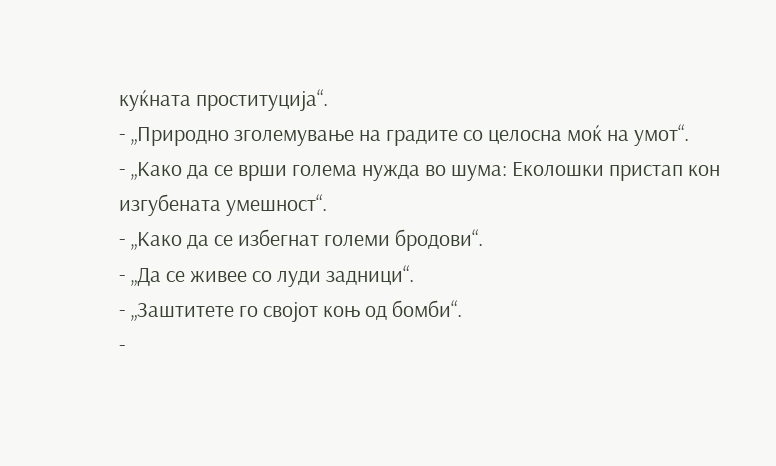куќната проституција“.
- „Природно зголемување на градите со целосна моќ на умот“.
- „Како да се врши голема нужда во шума: Еколошки пристап кон изгубената умешност“.
- „Како да се избегнат големи бродови“.
- „Да се живее со луди задници“.
- „Заштитете го својот коњ од бомби“.
-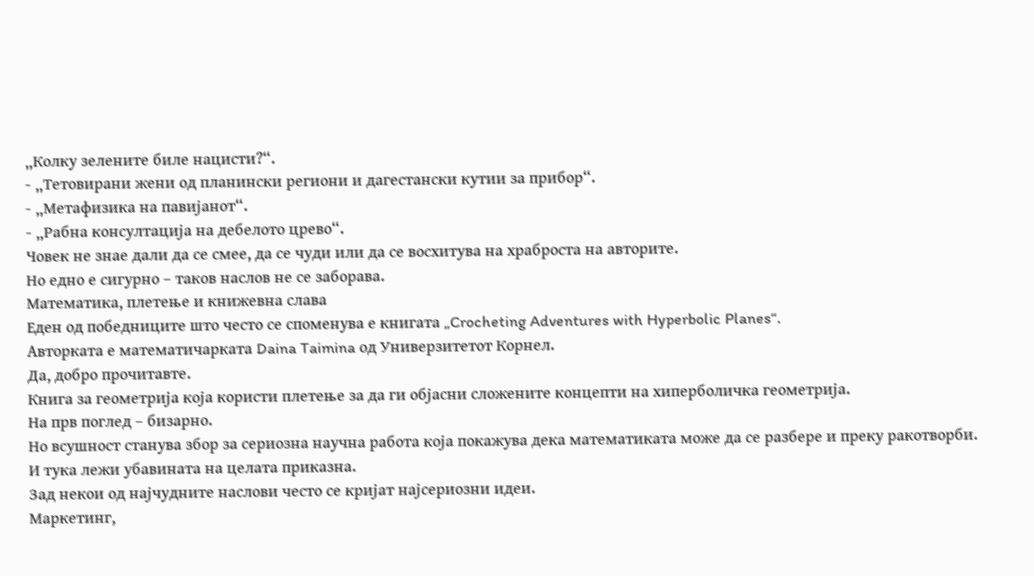„Колку зелените биле нацисти?“.
- „Тетовирани жени од планински региони и дагестански кутии за прибор“.
- „Метафизика на павијанот“.
- „Рабна консултација на дебелото црево“.
Човек не знае дали да се смее, да се чуди или да се восхитува на храброста на авторите.
Но едно е сигурно – таков наслов не се заборава.
Математика, плетење и книжевна слава
Еден од победниците што често се споменува е книгата „Crocheting Adventures with Hyperbolic Planes“.
Авторката е математичарката Daina Taimina од Универзитетот Корнел.
Да, добро прочитавте.
Книга за геометрија која користи плетење за да ги објасни сложените концепти на хиперболичка геометрија.
На прв поглед – бизарно.
Но всушност станува збор за сериозна научна работа која покажува дека математиката може да се разбере и преку ракотворби.
И тука лежи убавината на целата приказна.
Зад некои од најчудните наслови често се кријат најсериозни идеи.
Маркетинг,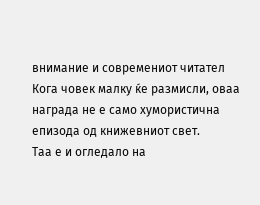внимание и современиот читател
Кога човек малку ќе размисли, оваа награда не е само хумористична епизода од книжевниот свет.
Таа е и огледало на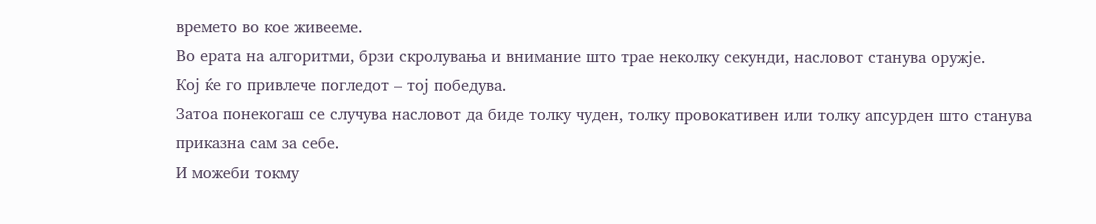времето во кое живееме.
Во ерата на алгоритми, брзи скролувања и внимание што трае неколку секунди, насловот станува оружје.
Кој ќе го привлече погледот – тој победува.
Затоа понекогаш се случува насловот да биде толку чуден, толку провокативен или толку апсурден што станува приказна сам за себе.
И можеби токму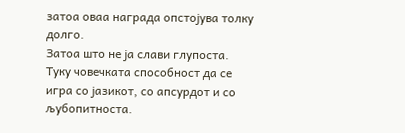затоа оваа награда опстојува толку долго.
Затоа што не ја слави глупоста.
Туку човечката способност да се игра со јазикот, со апсурдот и со љубопитноста.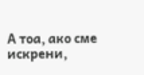А тоа, ако сме искрени,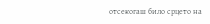отсекогаш било срцето на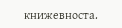книжевноста.